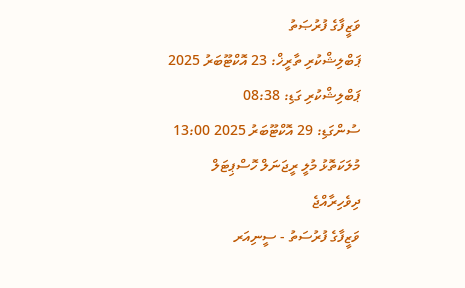ވަޒީފާގެ ފުރުޞަތު
ޕަބްލިޝްކުރި ތާރީޚް: 23 އޮކްޓޫބަރު 2025
ޕަބްލިޝްކުރި ގަޑި: 08:38
ސުންގަޑި: 29 އޮކްޓޫބަރު 2025 13:00
މުލަކަތޮޅު މުލީ ރީޖަނަލް ހޮސްޕިޓަލް
ދިވެހިރާއްޖެ
ވަޒީފާގެ ފުރުސަތު - ސީނިއަރ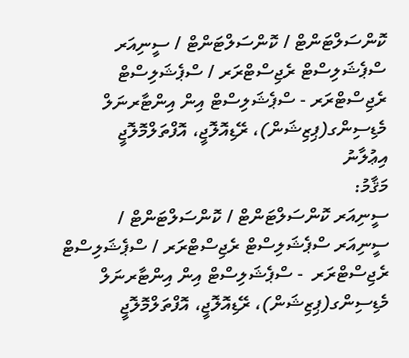ކޮންސަލްޓަންޓް / ކޮންސަލްޓަންޓް / ސީނިއަރ ސްޕެޝަލިސްޓް ރެޖިސްޓްރަރ / ސްޕެޝަލިސްޓް ރެޖިސްޓްރަރ - ސްޕެޝަލިސްޓް އިން އިންޓާރނަލް މެޑިސިންގ(ޕިޒިޝަން)، ރޭޑިއޮލޮޖީ، އޮފްތަލްމޮލޮޖީ
އިޢުލާނު
މަޤާމު:
ސީނިއަރ ކޮންސަލްޓަންޓް / ކޮންސަލްޓަންޓް / ސީނިއަރ ސްޕެޝަލިސްޓް ރެޖިސްޓްރަރ / ސްޕެޝަލިސްޓް ރެޖިސްޓްރަރ  - ސްޕެޝަލިސްޓް އިން އިންޓާރނަލް މެޑިސިންގ(ޕިޒިޝަން)، ރޭޑިއޮލޮޖީ، އޮފްތަލްމޮލޮޖީ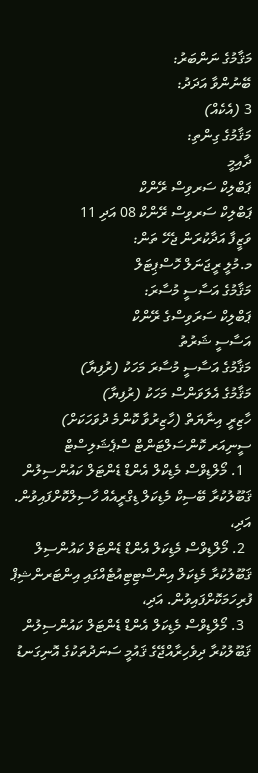މަޤާމުގެ ނަންބަރު:
ބޭނުންވާ އަދަދު:
3 (އެކެއް)
މަޤާމުގެ ގިންތި:
ދާއިމީ
ޕަބްލިކް ސަރވިސް ރޭންކް
ޕަބްލިކް ސަރވިސް ރޭންކް 08 އަދި 11
ވަޒީފާ އަދާކުރަން ޖެހޭ ތަން:
މ.މުލީ ރީޖަނަލް ހޮސްޕިޓަލް
މަޤާމުގެ އަސާސީ މުސާރަ:
ޕަބްލިކް ސަރަވިސްގެ ރޭންކް
އަސާސީ ޝަރުތު
މަޤާމުގެ އަސާސީ މުސާރަ މަހަކު (ރުފިޔާ)
މަޤާމުގެ އެލަވަންސް މަހަކު (ރުފިޔާ)
ހާޒިރީ އިނާޔަތް (ހާޒިރުވާ ކޮންމެ ދުވަހަކަށް)
ސީނިއަރ ކޮންސަލްޓަންޓް ސްޕެޝަލިސްޓް
  1. މޯލްޑިވްސް މެޑިކްލް އެންޑް ޑެންޓަލް ކައުންސިލުން ޤަބޫލުކުރާ ބޭސިކް މެޑިކަލް ޑިގްރީއެއް ހާސިލްކޮށްފައިވުން. އަދި،
  2. މޯލްޑިވްސް މެޑިކަލް އެންޑް ޑެންޓަލް ކައުންސިލް ޤަބޫލުކުރާ މެޑިކަލް އިންސްޓިޓިއުޓެއްގައި އިންޓަރންޝިޕް ފުރިހަމަކޮށްފައިވުން. އަދި،
  3. މޯލްޑިވްސް މެޑިކަލް އެންޑް ޑެންޓަލް ކައުންސިލުން ޤަބޫލުކުރާ ދިވެހިރާއްޖޭގެ ޤައުމީ ސަނަދުތަކުގެ އޮނިގަނޑު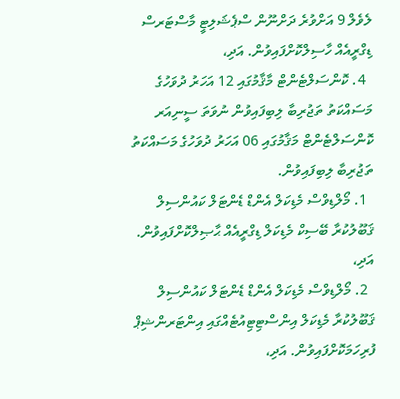ލެވެލް 9 އަށްވުރެ ދަށްނޫން ސްޕެޝަލިޓީ މާސްޓަރސް ޑިގްރީއެއް ހާސިލްކޮށްފައިވުން. އަދި،
  4. ކޮންސަލްޓެންޓް މާޤާމުގައި 12 އަހަރު ދުވަހުގެ މަސައްކަތު ތަޖުރިބާ ލިބިފައިވުން ނުވަތަ ސީނިއަރ ކޮންސަލްޓެންޓް މަޤާމުގައި 06 އަހަރު ދުވަހުގެ މަސައްކަތު ތަޖުރިބާ ލިބިފައިވުން.
  1. މޯލްޑިވްސް މެޑިކަލް އެންޑް ޑެންޓަލް ކައުންސިލް ޤަބޫލުކުރާ ބޭސިކް މެޑިކަލް ޑިގްރީއެއް ޙާޞިލްކޮށްފައިވުން. އަދި،
  2. މޯލްޑިވްސް މެޑިކަލް އެންޑް ޑެންޓަލް ކައުންސިލް ޤަބޫލުކުރާ މެޑިކަލް އިންސްޓިޓިއުޓެއްގައި އިންޓަރންޝިޕް ފުރިހަމަކޮށްފައިވުން. އަދި،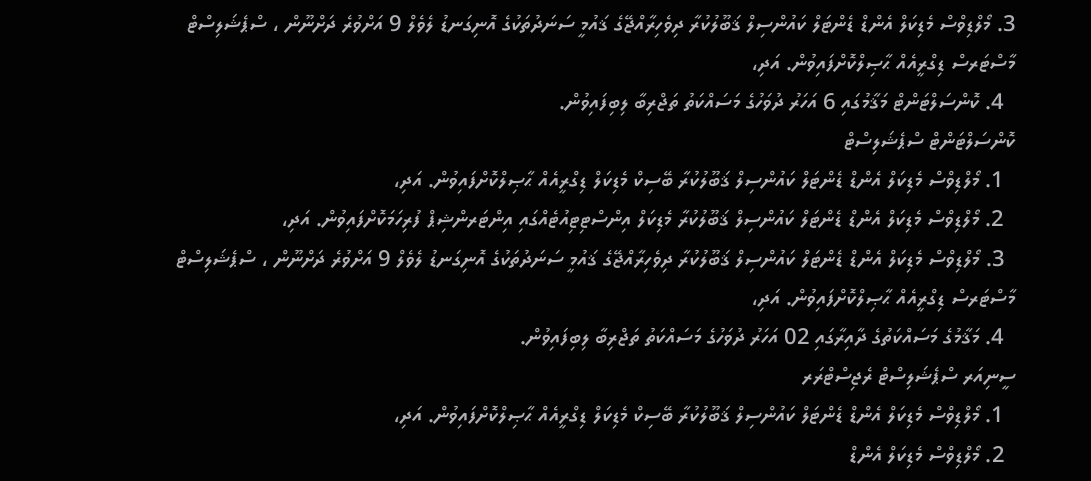3. މޯލްޑިވްސް މެޑިކަލް އެންޑް ޑެންޓަލް ކައުންސިލް ޤަބޫލުކުރާ ދިވެހިރާއްޖޭގެ ޤައުމީ ސަނަދުތަކުގެ އޮނިގަނޑު ލެވެލް 9 އަށްވުރެ ދަށްނޫން ، ސްޕެޝަލިސްޓް މާސްޓަރސް ޑިގްރީއެއް ޙާޞިލްކޮށްފައިވުން. އަދި،
  4. ކޮންސަލްޓަންޓް މަޤާމުގައި 6 އަހަރު ދުވަހުގެ މަސައްކަތު ތަޖްރިބާ ލިބިފައިވުން.
ކޮންސަލްޓަންޓް ސްޕެޝަލިސްޓް
  1. މޯލްޑިވްސް މެޑިކަލް އެންޑް ޑެންޓަލް ކައުންސިލް ޤަބޫލުކުރާ ބޭސިކް މެޑިކަލް ޑިގްރީއެއް ޙާޞިލްކޮށްފައިވުން. އަދި،
  2. މޯލްޑިވްސް މެޑިކަލް އެންޑް ޑެންޓަލް ކައުންސިލް ޤަބޫލުކުރާ މެޑިކަލް އިންސްޓިޓިއުޓެއްގައި އިންޓަރންޝިޕް ފުރިހަމަކޮށްފައިވުން. އަދި،
  3. މޯލްޑިވްސް މެޑިކަލް އެންޑް ޑެންޓަލް ކައުންސިލް ޤަބޫލުކުރާ ދިވެހިރާއްޖޭގެ ޤައުމީ ސަނަދުތަކުގެ އޮނިގަނޑު ލެވެލް 9 އަށްވުރެ ދަށްނޫން ، ސްޕެޝަލިސްޓް މާސްޓަރސް ޑިގްރީއެއް ޙާޞިލްކޮށްފައިވުން. އަދި،
  4. މަޤާމުގެ މަސައްކަތުގެ ދާއިރާގައި 02 އަހަރު ދުވަހުގެ މަސައްކަތު ތަޖްރިބާ ލިބިފައިވުން.
ސީނިއަރ ސްޕެޝަލިސްޓް ރެޖިސްޓްރަރ
  1. މޯލްޑިވްސް މެޑިކަލް އެންޑް ޑެންޓަލް ކައުންސިލް ޤަބޫލުކުރާ ބޭސިކް މެޑިކަލް ޑިގްރީއެއް ޙާޞިލްކޮށްފައިވުން. އަދި،
  2. މޯލްޑިވްސް މެޑިކަލް އެންޑް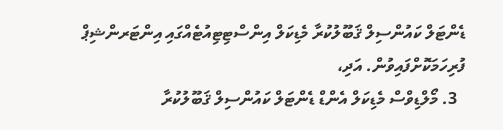ޑެންޓަލް ކައުންސިލް ޤަބޫލުކުރާ މެޑިކަލް އިންސްޓިޓިއުޓެއްގައި އިންޓަރންޝިޕް ފުރިހަމަކޮށްފައިވުން. އަދި،
  3. މޯލްޑިވްސް މެޑިކަލް އެންޑް ޑެންޓަލް ކައުންސިލް ޤަބޫލުކުރާ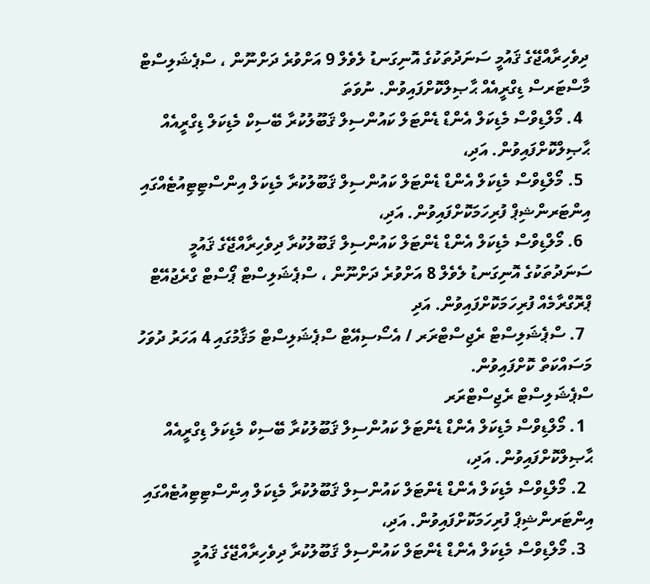ދިވެހިރާއްޖޭގެ ޤައުމީ ސަނަދުތަކުގެ އޮނިގަނޑު ލެވެލް 9 އަށްވުރެ ދަށްނޫން ، ސްޕެޝަލިސްޓް މާސްޓަރސް ޑިގްރީއެއް ޙާޞިލްކޮށްފައިވުން. ނުވަތަ
  4. މޯލްޑިވްސް މެޑިކަލް އެންޑް ޑެންޓަލް ކައުންސިލް ޤަބޫލުކުރާ ބޭސިކް މެޑިކަލް ޑިގްރީއެއް ޙާޞިލްކޮށްފައިވުން. އަދި،
  5. މޯލްޑިވްސް މެޑިކަލް އެންޑް ޑެންޓަލް ކައުންސިލް ޤަބޫލުކުރާ މެޑިކަލް އިންސްޓިޓިއުޓެއްގައި އިންޓަރންޝިޕް ފުރިހަމަކޮށްފައިވުން. އަދި،
  6. މޯލްޑިވްސް މެޑިކަލް އެންޑް ޑެންޓަލް ކައުންސިލް ޤަބޫލުކުރާ ދިވެހިރާއްޖޭގެ ޤައުމީ ސަނަދުތަކުގެ އޮނިގަނޑު ލެވެލް 8 އަށްވުރެ ދަށްނޫން ، ސްޕެޝަލިސްޓް ޕޯސްޓް ގްރެޖުއޭޓް ޕްރޮގްރާމެއް ފުރިހަމަކޮށްފައިވުން. އަދި
  7. ސްޕެޝަލިސްޓް ރެޖިސްޓްރަރ / އެސޯސިއޭޓް ސްޕެޝަލިސްޓް މަޤާމުގައި 4 އަހަރު ދުވަހު މަސައްކަތް ކޮށްފައިވުން.
ސްޕެޝަލިސްޓް ރެޖިސްޓްރަރ
  1. މޯލްޑިވްސް މެޑިކަލް އެންޑް ޑެންޓަލް ކައުންސިލް ޤަބޫލުކުރާ ބޭސިކް މެޑިކަލް ޑިގްރީއެއް ޙާޞިލްކޮށްފައިވުން. އަދި،
  2. މޯލްޑިވްސް މެޑިކަލް އެންޑް ޑެންޓަލް ކައުންސިލް ޤަބޫލުކުރާ މެޑިކަލް އިންސްޓިޓިއުޓެއްގައި އިންޓަރންޝިޕް ފުރިހަމަކޮށްފައިވުން. އަދި،
  3. މޯލްޑިވްސް މެޑިކަލް އެންޑް ޑެންޓަލް ކައުންސިލް ޤަބޫލުކުރާ ދިވެހިރާއްޖޭގެ ޤައުމީ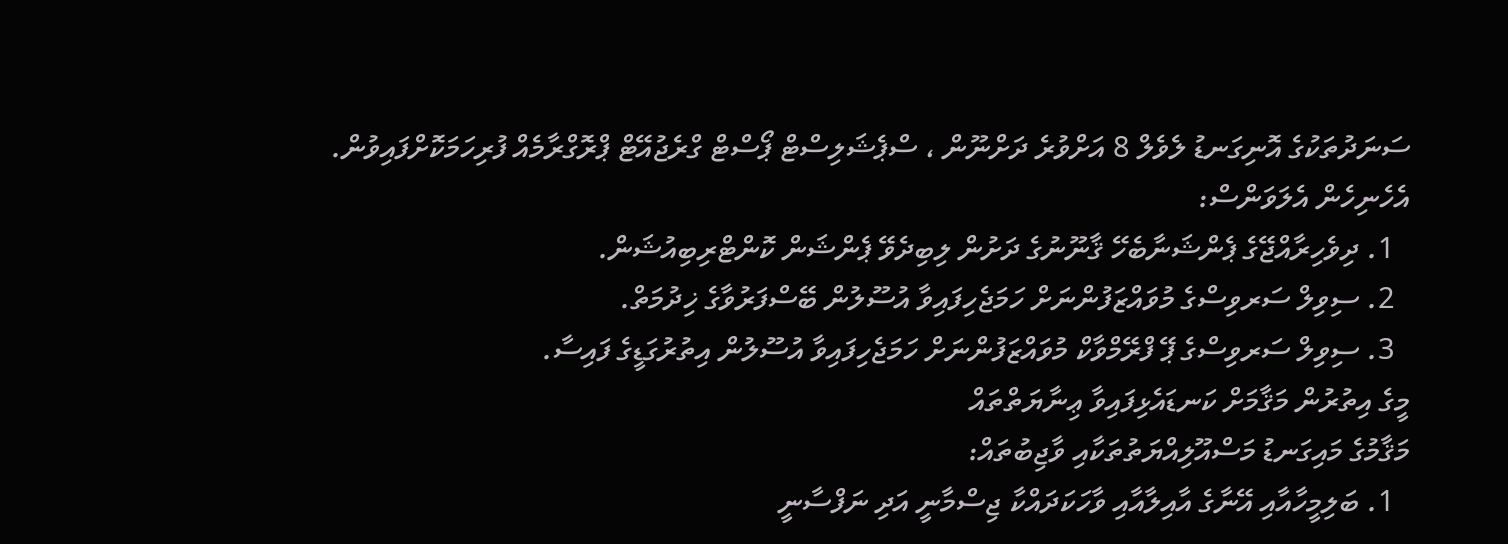ސަނަދުތަކުގެ އޮނިގަނޑު ލެވެލް 8 އަށްވުރެ ދަށްނޫން ، ސްޕެޝަލިސްޓް ޕޯސްޓް ގްރެޖުއޭޓް ޕްރޮގްރާމެއް ފުރިހަމަކޮށްފައިވުން.
އެހެނިހެން އެލަވަންސް:
  1. ދިވެހިރާއްޖޭގެ ޕެންޝަނާބެހޭ ޤާނޫނުގެ ދަށުން ލިބިދެވޭ ޕެންޝަން ކޮންޓްރިބިއުޝަން.
  2. ސިވިލް ސަރވިސްގެ މުވައްޒަފުންނަށް ހަމަޖެހިފައިވާ އުސޫލުން ބޭސްފަރުވާގެ ޚިދުމަތް.
  3. ސިވިލް ސަރވިސްގެ ޕޭ ފްރޭމްވާކް މުވައްޒަފުންނަށް ހަމަޖެހިފައިވާ އުސޫލުން އިތުރުގަޑީގެ ފައިސާ.
މީގެ އިތުރުން މަޤާމަށް ކަނޑައެޅިފައިވާ ޢިނާޔަތްތައް
މަޤާމުގެ މައިގަނޑު މަސްއޫލިއްޔަތުތަކާއި ވާޖިބުތައް:
  1. ބަލިމީހާއާއި އޭނާގެ އާއިލާއާއި ވާހަކަދައްކާ ޖިސްމާނީ އަދި ނަފްސާނީ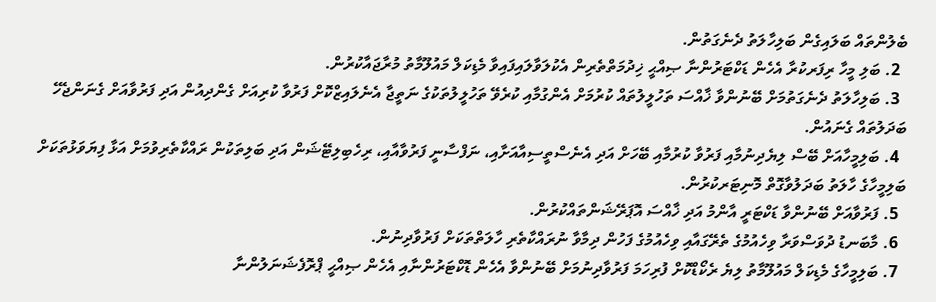ބެލުންތައް ބަލައިގެން ބަލިހާލަތު ދެނެގަތުން.
  2. ބަލި މީހާ ރިފަރކުރާ އެހެން ޑަކްޓަރުންނާ ޞިއްޙީ ޚިދުމަތްތެރިން އެކުލަވާލައިފައިވާ މެޑިކަލް މައުލޫމާތު މުރާޖައާކުރުން.
  3. ބަލިހާލަތު ދެނެގަތުމަށް ބޭނުންވާ ޚާއްސަ ތަހުލީލުތައް ކުރުމަށް އެންގުމާއި ކުރެވޭ ތަހުލީލުތަކުގެ ނަތީޖާ އެނެލައިޒްކޮށް ފަރުވާ ކުރިއަށް ގެންދިއުން އަދި ފަރުވާއަށް ގެނަންޖެހޭ ބަދަލުތައް ގެނައުން.
  4. ބަލިމީހާއަށް ބޭސް ލިޔެދިނުމާއި ފަރުވާ ކުރުމާއި ބޭހަށް އަދި އެނެސްތީސިއާއަށާއި، ނަފްސާނީ ފަރުވާއާއި، ރިހެބިލިޓޭޝަން އަދި ބަލިތަކުން ރައްކާތެރިވުމަށް އަޅާ ފިޔަވަޅުތަކަށް ބަލިމީހާގެ ހާލަތު ބަދަލުވާގޮތް މޮނިޓަރކުރުން.
  5. ފަރުވާއަށް ބޭނުންވާ ޑަކްޓަރީ އާންމު އަދި ޚާއްސަ އޮޕަރޭޝަންތައްކުރުން.
  6. މާބަނޑު ދުވަސްވަރާ ވިހެއުމުގެ ތެރޭގައާއި ވިހެއުމުގެ ފަހުން ދިމާވާ ނުރައްކާތެރި ހާލަތްތަކަށް ފަރުވާދިނުން.
  7. ބަލިމީހާގެ މެޑިކަލް މައުލޫމާތު ލިޔެ ރެކޯޑްކޮށް ފުރިހަމަ ފަރުވާދިނުމަށް ބޭނުންވާ އެހެން ޑޮކްޓަރުންނާއި އެހެން ޞިއްޙީ ޕްރޮފެޝަނަލުންނާ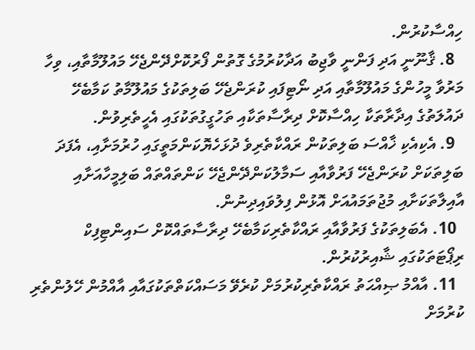ހިއްސާކުރުން.
  8. ޤާނޫނީ އަދި ފަންނީ ވާޖިބު އަދާކުރުމުގެ ގޮތުން ފޯރުކޮށްދޭންޖެހޭ މައުލޫމާތާއި، ވިހާ މަރުވާ މީހުންގެ މައުލޫމާތާއި އަދި ނޯޓިފައި ކުރަންޖެހޭ ބަލިތަކުގެ މައުލޫމާތު ކަމާބެހޭ ދައުލަތުގެ އިދާރާތަކާ ހިއްސާކޮށް ދިރާސާތަކާއި ތަހުގީގުތަކުގައި އެހީތެރިވުން.
  9. އެކިއެކި ޚާއްސަ ބަލިތަކުން ރައްކާތެރިވެ ދުޅަހެޔޮކަންމަތީގައި ހުރުމަށާއި، އެފަދަ ބަލިތަކަށް ކުރަންޖެހޭ ފަރުވާއާއި ސަމާލުކަންދޭންޖެހޭ ކަންތައްތައް ބަލިމީހާއަށާއި އާއިލާތަކަށާއި މުޖުތަމައުއަށް އޮޅުން ފިލުވައިދިނުން.
  10. އެބަލިތަކުގެ ފަރުވާއާއި ރައްކާތެރިކަމާބެހޭ ދިރާސާތައްކޮށް ސައިންޓިފިކް ރިޕޯޓަތަކުގައި ޝާއިރުކުރުން.
  11. އާއްމު ޞިއްޙަތު ރައްކާތެރިކުރުމަށް ކުރެވޭ މަސައްކަތްތަކުގައާއި އާއްމުން ހޭލުންތެރި ކުރުމަށް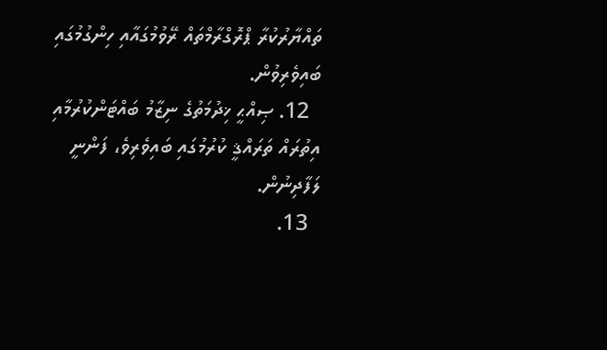ތައްޔާރުކުރާ ޕްރޮގްރާމްތައް ރޭވުމުގައާއި ހިންގުމުގައި ބައިވެރިވުން.
  12. ޞިއްޙީ ޚިދުމަތުގެ ނިޒާމު ބައްޓަންކުރުމާއި އިތުރައް ތަރައްޤީ ކުރުމުގައި ބައިވެރިވެ، ފަންނީ ލަފާދިނުން.
  13.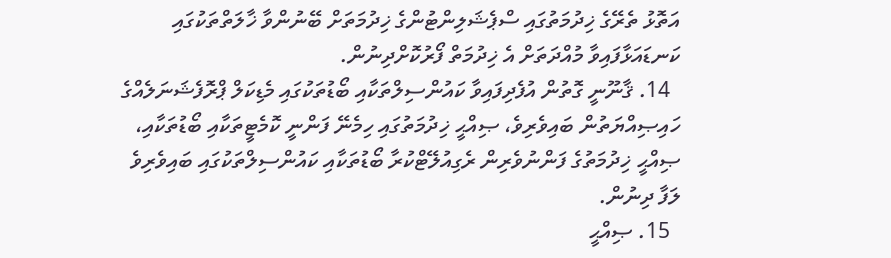އަތޮޅު ތެރޭގެ ޚިދުމަތުގައި ސްޕެޝަލިންޓުންގެ ޚިދުމަތަށް ބޭނުންވާ ޚާލަތްތަކުގައި ކަނޑައަޅާފައިވާ މުއްދަތަށް އެ ޚިދުމަތް ފޯރުކޮށްދިނުން.
  14. ޤާނޫނީ ގޮތުން އުފެދިފައިވާ ކައުންސިލްތަކާއި ބޯޑުތަކުގައި މެޑިކަލް ޕްރޮފެޝަނަލެއްގެ ހައިޞިއްޔަތުން ބައިވެރިވެ، ޞިއްޙީ ޚިދުމަތުގައި ހިމެނޭ ފަންނީ ކޮމެޓީތަކާއި ބޯޑުތަކާއި، ޞިއްޙީ ޚިދުމަތުގެ ފަންނުވެރިން ރެގިއުލޭޓްކުރާ ބޯޑުތަކާއި ކައުންސިލްތަކުގައި ބައިވެރިވެ ލަފާ ދިނުން.
  15. ޞިއްޙީ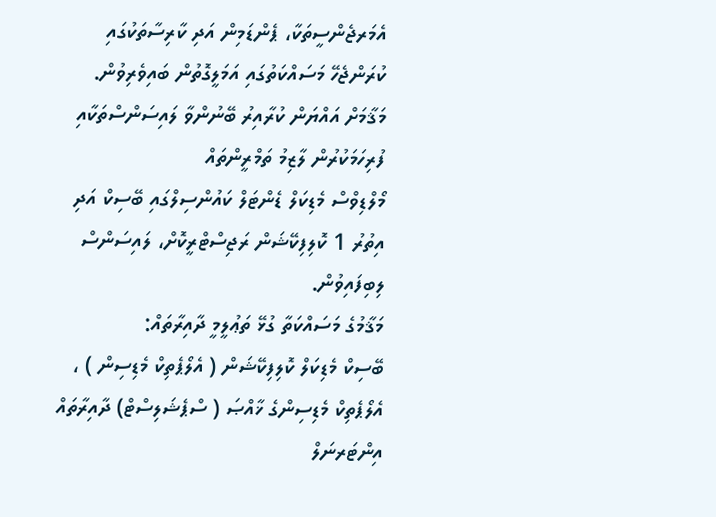އެމަރޖެންސީތަކާ، ޕެންޑަމިން އަދި ކާރިސާތަކުގައި ކުރަންޖެހޭ މަސައްކަތުގައި އަމަލީގޮތުން ބައިވެރިވުން.
މަޤާމަށް އައްޔަން ކުރާއިރު ބޭނުންވާ ލައިސަންސްތަކާއި ފުރިހަމަކުރުން ލާޒިމު ތަމްރީންތައް
މޯލްޑިވްސް މެޑިކަލް ޑެންޓަލް ކައުންސިލްގައި ބޭސިކް އަދި އިތުރު 1 ކޮލިފިކޭޝަން ރަޖިސްޓްރީކޮށް، ލައިސަންސް ލިބިފައިވުން.
މަޤާމުގެ މަސައްކަތާ ގުޅޭ ތަޢުލީމީ ދާއިރާތައް:
ބޭސިކް މެޑިކަލް ކޮލިފިކޭޝަން ( އެލޯޕެތިކް މެޑިސިން ) ، އެލޯޕެތިކް މެޑިސިންގެ ޚާއްޞަ ( ސްޕެޝަލިސްޓް) ދާއިރާތައް
އިންޓަރނަލް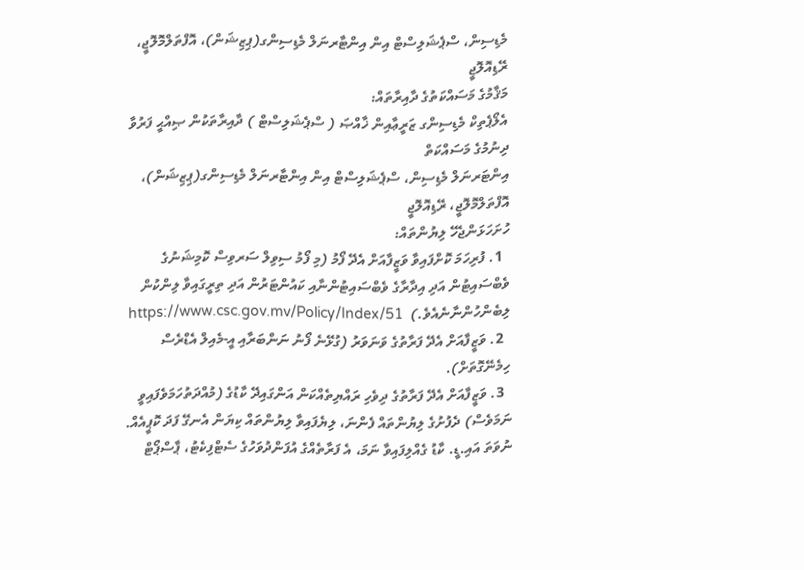މެޑިސިން، ސްޕެޝަލިސްޓް އިން އިންޓާރނަލް މެޑިސިންގ(ޕިޒިޝަން)، އޮފްތަލްމޮލޮޖީ، ރޭޑިއޮލޮޖީ
މަޤާމުގެ މަސައްކަތުގެ ދާއިރާތައް:
އެލޯޕެތިކް މެޑިސިންގ ޒަރީޢާއިން ޚާއްޞަ ( ސްޕެޝަލިސްޓް ) ދާއިރާތަކުން ޞިއްޙީ ފަރުވާ ދިނުމުގެ މަސައްކަތް
އިންޓަރނަލް މެޑިސިން، ސްޕެޝަލިސްޓް އިން އިންޓާރނަލް މެޑިސިންގ(ޕިޒިޝަން)، އޮފްތަލްމޮލޮޖީ، ރޭޑިއޮލޮޖީ
ހުށަހަޅަންޖެހޭ ލިޔުންތައް:
  1. ފުރިހަމަ ކޮށްފައިވާ ވަޒީފާއަށް އެދޭ ފޯމު (މި ފޯމު ސިވިލް ސަރވިސް ކޮމިޝަނުގެ ވެބްސައިޓުން އަދި އިދާރާގެ ވެބްސައިޓުންނާއި ކައުންޓަރުން އަދި ތިރީގައިވާ ލިންކުން ލިބެންހުންނާނެއެވެ.)  https://www.csc.gov.mv/Policy/Index/51
  2. ވަޒީފާއަށް އެދޭ ފަރާތުގެ ވަނަވަރު (ގުޅޭނެ ފޯނު ނަންބަރާއި އީ-މެއިލް އެޑްރެސް ހިމެނޭގޮތަށް).
  3. ވަޒީފާއަށް އެދޭ ފަރާތުގެ ދިވެހި ރައްޔިތެއްކަން އަންގައިދޭ ކާޑުގެ (މުއްދަތުހަމަވެފައިވީ ނަމަވެސް) ދެފުށުގެ ލިޔުންތައް ފެންނަ، ލިޔެފައިވާ ލިޔުންތައް ކިޔަން އެނގޭ ފަދަ ކޮޕީއެއް. ނުވަތަ އައި.ޑީ. ކާޑު ގެއްލިފައިވާ ނަމަ، އެ ފަރާތެއްގެ އުފަންދުވަހުގެ ސެޓްފިކެޓު، ޕާސްޕޯޓް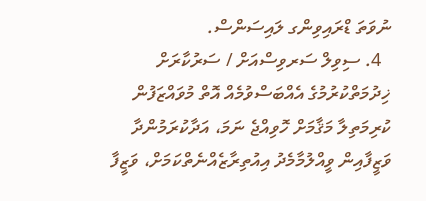ނުވަތަ ޑްރައިވިންގ ލައިސަންސް.
  4. ސިވިލް ސަރވިސްއަށް / ސަރުކާރަށް ޚިދުމަތްކުރުމުގެ އެއްބަސްވުމެއް އޮތް މުވައްޒަފުން ކުރިމަތިލާ މަޤާމަށް ހޮވިއްޖެ ނަމަ، އަދާކުރަމުންދާ ވަޒީފާއިން ވީއްލުމާމެދު އިއުތިރާޒެއްނެތްކަމަށް، ވަޒީފާ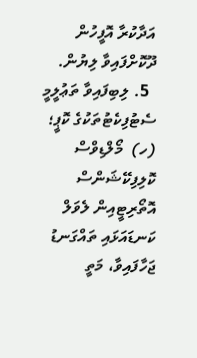އަދާކުރާ އޮފީހުން ދޫކޮށްފައިވާ ލިޔުން.
  5. ލިބިފައިވާ ތަޢުލީމީ ސެޓުފިކެޓުތަކުގެ ކޮޕީ؛
(ހ)  މޯލްޑިވްސް ކޮލިފިކޭޝަންސް އޮތޯރިޓީއިން ލެވަލް ކަނޑައަޅައި ތައްގަނޑު ޖަހާފައިވާ، މަތީ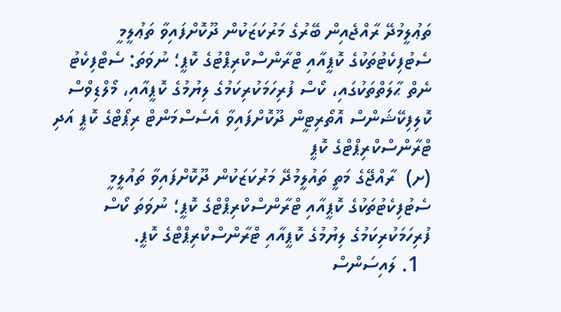ތަޢުލީމުދޭ ރާއްޖެއިން ބޭރުގެ މަރުކަޒަކުން ދޫކޮށްފައިވާ ތަޢުލީމީ ސެޓުފިކެޓުތަކުގެ ކޮޕީއާއި ޓްރާންސްކްރިޕްޓުގެ ކޮޕީ؛ ނުވަތަ: ސެޓްފިކެޓު ނެތް ޙާލަތްތަކުގައި، ކޯސް ފުރިހަމަކުރިކަމުގެ ލިޔުމުގެ ކޮޕީއާއި، މޯލްޑިވްސް ކޮލިފިކޭޝަންސް އޮތޯރިޓީން ދޫކޮށްފައިވާ އެސެސްމަންޓް ރިޕޯޓްގެ ކޮޕީ އަދި ޓްރާންސްކްރިޕްޓްގެ ކޮޕީ
(ށ)  ރާއްޖޭގެ މަތީ ތައުލީމުދޭ މަރުކަޒަކުން ދޫކޮށްފައިވާ ތައުލީމީ ސެޓުފިކެޓުތަކުގެ ކޮޕީއާއި ޓްރާންސްކްރިޕްޓްގެ ކޮޕީ؛ ނުވަތަ ކޯސް ފުރިހަމަކުރިކަމުގެ ލިޔުމުގެ ކޮޕީއާއި ޓްރާންސްކްރިޕްޓްގެ ކޮޕީ.
  1. ލައިސަންސް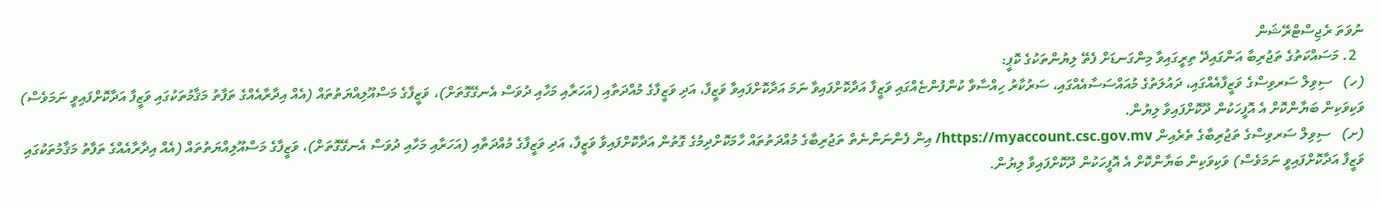ނުވަތަ ރެޖިސްޓްރޭޝަން
  2. މަސައްކަތުގެ ތަޖުރިބާ އަންގައިދޭ ތިރީގައިވާ މިންގަނޑަށް ފެތޭ ލިޔުންތަކުގެ ކޮޕީ:
(ހ)   ސިވިލް ސަރވިސްގެ ވަޒީފާއެއްގައި، ދައުލަތުގެ މުއައްސަސާއެއްގައި، ސަރުކާރު ހިއްސާވާ ކުންފުންޏެއްގައި ވަޒީފާ އަދާކޮށްފައިވާ ނަމަ އަދާކޮށްފައިވާ ވަޒީފާ، އަދި ވަޒީފާގެ މުއްދަތާއި (އަހަރާއި މަހާއި ދުވަސް އެނގޭގޮތަށް)، ވަޒީފާގެ މަސްއޫލިއްޔަތުތައް (އެއް އިދާރާއެއްގެ ތަފާތު މަޤާމުތަކުގައި ވަޒީފާ އަދާކޮށްފައިވީ ނަމަވެސް) ވަކިވަކިން ބަޔާންކޮށް އެ އޮފީހަކުން ދޫކޮށްފައިވާ ލިޔުން.
(ށ)   ސިވިލް ސަރވިސްގެ ތަޖުރިބާގެ ތެރެއިން https://myaccount.csc.gov.mv/ އިން ފެންނަންނެތް ތަޖުރިބާގެ މުއްދަތުތައް ހާމަކޮށްދިމުގެ ގޮތުން އަދާކޮށްފައިވާ ވަޒީފާ، އަދި ވަޒީފާގެ މުއްދަތާއި (އަހަރާއި މަހާއި ދުވަސް އެނގޭގޮތަށް)، ވަޒީފާގެ މަސްއޫލިއްޔަތުތައް (އެއް އިދާރާއެއްގެ ތަފާތު މަޤާމުތަކުގައި ވަޒީފާ އަދާކޮށްފައިވީ ނަމަވެސް) ވަކިވަކިން ބަޔާންކޮށް އެ އޮފީހަކުން ދޫކޮށްފައިވާ ލިޔުން.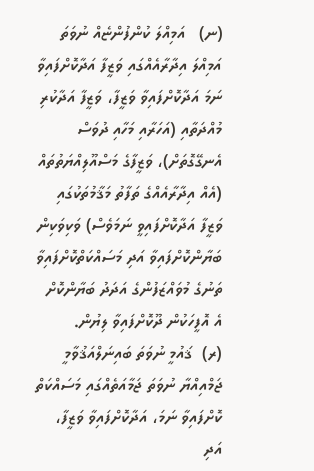(ނ)   އަމިއްލަ ކުންފުންޏެއް ނުވަތަ އަމިއްލަ އިދާރާއެއްގައި ވަޒީފާ އަދާކޮށްފައިވާ ނަމަ އަދާކޮށްފައިވާ ވަޒީފާ، ވަޒީފާ އަދާކުރި މުއްދަތާއި (އަހަރާއި މަހާއި ދުވަސް އެނގޭގޮތަށް)، ވަޒީފާގެ މަސްއޫލިއްޔަތުތައް (އެއް އިދާރާއެއްގެ ތަފާތު މަޤާމުތަކުގައި ވަޒީފާ އަދާކޮށްފައިވީ ނަމަވެސް) ވަކިވަކިން ބަޔާންކޮށްފައިވާ އަދި މަސައްކަތްކޮށްފައިވާ ތަނުގެ މުވައްޒަފުންގެ އަދަދު ބަޔާންކޮށް އެ އޮފީހަކުން ދޫކޮށްފައިވާ ލިޔުން.
(ރ)  ޤައުމީ ނުވަތަ ބައިނަލްއަޤުވާމީ ޖަމްއިއްޔާ ނުވަތަ ޖަމާއަތެއްގައި މަސައްކަތް ކޮށްފައިވާ ނަމަ، އަދާކޮށްފައިވާ ވަޒީފާ، އަދި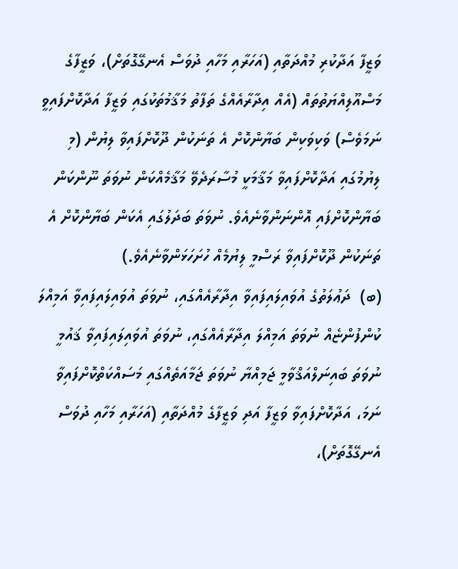ވަޒީފާ އަދާކުރި މުއްދަތާއި (އަހަރާއި މަހާއި ދުވަސް އެނގޭގޮތަށް)، ވަޒީފާގެ މަސްއޫލިއްޔަތުތައް (އެއް އިދާރާއެއްގެ ތަފާތު މަޤާމުތަކުގައި ވަޒީފާ އަދާކޮށްފައިވީ ނަމަވެސް) ވަކިވަކިން ބަޔާންކޮށް އެ ތަނަކުން ދޫކޮށްފައިވާ ލިޔުން (މި ލިޔުމުގައި އަދާކޮށްފައިވާ މަޤާމަކީ މުސާރަދެވޭ މަޤާމެއްކަން ނުވަތަ ނޫންކަން ބަޔާންކޮށްފައި އޮންނަންވާނެއެވެ. ނުވަތަ ބަދަލުގައި އެކަން ބަޔާންކޮށް އެ ތަނަކުން ދޫކޮށްފައިވާ ރަސްމީ ލިޔުމެއް ހުށަހަޅަންވާނެއެވެ.)
(ބ)  ދަޢުލަތުގެ އުވައިލައިފައިވާ އިދާރާއެއްގައި، ނުވަތަ އުވައިލައިފައިވާ އަމިއްލަ ކުންފުންޏެއް ނުވަތަ އަމިއްލަ އިދާރާއެއްގައި، ނުވަތަ އުވައިލައިފައިވާ ޤައުމީ ނުވަތަ ބައިނަލްއަޤްވާމީ ޖަމިއްޔާ ނުވަތަ ޖަމާއަތެއްގައި މަސައްކަތްކޮށްފައިވާ ނަމަ، އަދާކޮށްފައިވާ ވަޒީފާ އަދި ވަޒީފާގެ މުއްދަތާއި (އަހަރާއި މަހާއި ދުވަސް އެނގޭގޮތަށް)،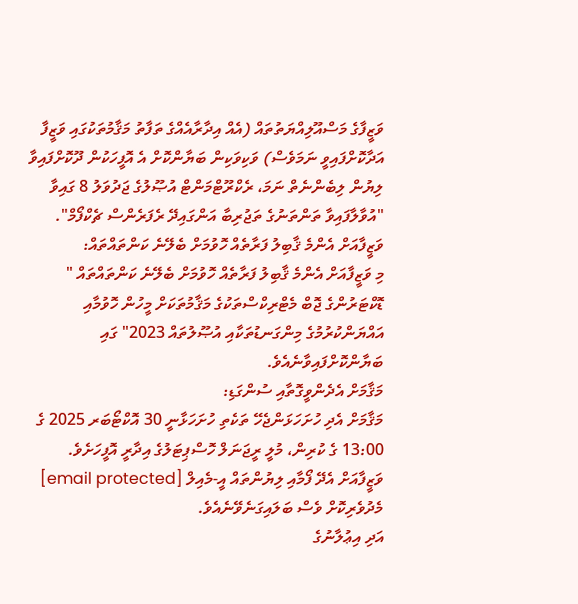ވަޒީފާގެ މަސްއޫލިއްޔަތުތައް (އެއް އިދާރާއެއްގެ ތަފާތު މަޤާމުތަކުގައި ވަޒީފާ އަދާކޮށްފައިވީ ނަމަވެސް) ވަކިވަކިން ބަޔާންކޮށް އެ އޮފީހަކުން ދޫކޮށްފައިވާ ލިޔުން ލިބެންނެތް ނަމަ، ރެކްރޫޓްމަންޓް އުޞޫލުގެ ޖަދުވަލު 8 ގައިވާ "އުވާލާފައިވާ ތަންތަނުގެ ތަޖުރިބާ އަންގައިދޭ ރެފަރެންސް ޗެކްފޯމް".
ވަޒީފާއަށް އެންމެ ޤާބިލު ފަރާތެއް ހޮވުމަށް ބެލޭނެ ކަންތައްތައް:
މި ވަޒީފާއަށް އެންމެ ޤާބިލު ފަރާތެއް ހޮވުމަށް ބެލޭނެ ކަންތައްތައް " ޑޮކްޓަރުންގެ ޖޮބް މެޓްރިކްސްތަކުގެ މަޤާމުތަކަށް މީހުން ހޮވުމާއި އައްޔަންކުރުމުގެ މިންގަނޑުތަކާއި އުޞޫލުތައް 2023" ގައި ބަޔާންކޮށްފައިވާނެއެވެ.
މަޤާމަށް އެދެންވީގޮތާއި ސުންގަޑި:
މަޤާމަށް އެދި ހުށަހަޅަންޖެހޭ ތަކެތި ހުށަހަޅާނީ 30 އޮކްޓޯބަރ 2025 ގެ 13:00 ގެ ކުރިން، މުލީ ރީޖަނަލް ހޮސްޕިޓަލުގެ އިދާރީ އޮފީހަށެވެ. ވަޒީފާއަށް އެދޭ ފޯމާއި ލިޔުންތައް އީ-މެއިލް [email protected] މެދުވެރިކޮށް ވެސް ބަލައިގަނެވޭނެއެވެ.
އަދި އިޢުލާނުގެ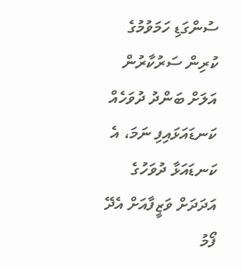ސުންގަޑި ހަމަވުމުގެ ކުރިން ސަރުކާރުން އަލަށް ބަންދު ދުވަހެއް ކަނޑައަޅައިފި ނަމަ، އެ ކަނޑައަޅާ ދުވަހުގެ އަދަދަށް ވަޒީފާއަށް އެދޭ ފޯމު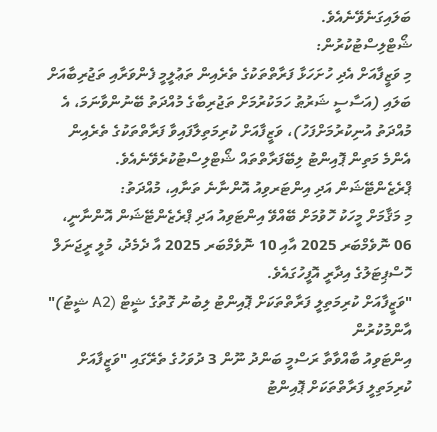ބަލައިގަނެވޭނެއެވެ.
ޝޯޓްލިސްޓުކުރުން:
މި ވަޒީފާއަށް އެދި ހުށަހަޅާ ފަރާތްތަކުގެ ތެރެއިން ތަޢުލީމީ ފެންވަރާއި ތަޖުރިބާއަށް ބަލައި (އަސާސީ ޝަރުޠު ހަމަކުރުމަށް ތަޖުރިބާގެ މުއްދަތު ބޭނުންވާނަމަ، އެ މުއްދަތު އުނިކުރުމަށްފަހު)، ވަޒީފާއަށް ކުރިމަތިލާފައިވާ ފަރާތްތަކުގެ ތެރެއިން އެންމެ މަތިން ޕޮއިންޓު ލިބޭފަރާތްތައް ޝޯޓްލިސްޓުކުރެވޭނެއެވެ.
ޕްރެޒެންޓޭޝަން އަދި އިންޓަރވިއު އޮންނާނެ ތަނާއި، މުއްދަތު:
މި މަޤާމަށް މީހަކު ހޮވުމަށް ބޭއްވޭ އިންޓަވިއު އަދި ޕްރެޒެންޓޭޝަން އޮންނާނީ، 06 ނޮވެމްބަރ 2025 އާއި 10 ނޮވެމްބަރ 2025 އާ ދެމެދު، މުލީ ރީޖަނަލް ހޮސްޕިޓަލުގެ އިދާރީ އޮފީހުގައެވެ.
"ވަޒީފާއަށް ކުރިމަތިލީ ފަރާތްތަކަށް ޕޮއިންޓު ލިބުނު ގޮތުގެ ޝީޓް (A2 ޝީޓު)" އާންމުކުރުން
އިންޓަވިއު ބާއްވާތާ ރަސްމީ ބަންދު ނޫން 3 ދުވަހުގެ ތެރޭގައި "ވަޒީފާއަށް ކުރިމަތިލީ ފަރާތްތަކަށް ޕޮއިންޓު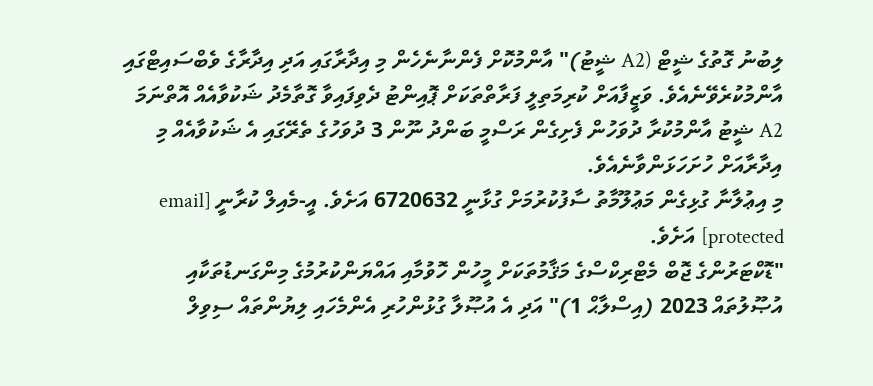ލިބުނު ގޮތުގެ ޝީޓް (A2 ޝީޓު)" އާންމުކޮށް ފެންނާނެހެން މި އިދާރާގައި އަދި އިދާރާގެ ވެބްސައިޓްގައި އާންމުކުރެވޭނެއެވެ. ވަޒީފާއަށް ކުރިމަތިލީ ފަރާތްތަކަށް ޕޮއިންޓު ދެވިފައިވާ ގޮތާމެދު ޝަކުވާއެއް އޮތްނަމަ A2 ޝީޓު އާންމުކުރާ ދުވަހުން ފެށިގެން ރަސްމީ ބަންދު ނޫން 3 ދުވަހުގެ ތެރޭގައި އެ ޝަކުވާއެއް މި އިދާރާއަށް ހުށަހަޅަންވާނެއެވެ.
މި އިޢުލާނާ ގުޅިގެން މަޢުލޫމާތު ސާފުކުރުމަށް ގުޅާނީ 6720632 އަށެވެ. އީ-މެއިލް ކުރާނީ [email protected] އަށެވެ.
"ޑޮކްޓަރުންގެ ޖޮބް މެޓްރިކްސްގެ މަޤާމުތަކަށް މީހުން ހޮވުމާއި އައްޔަންކުރުމުގެ މިންގަނޑުތަކާއި އުޞޫލުތައް 2023 (އިސްލާޙް 1)" އަދި އެ އުޞޫލާ ގުޅުންހުރި އެންމެހައި ލިޔުންތައް ސިވިލް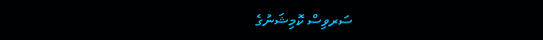ސަރވިސް ކޮމިޝަނުގެ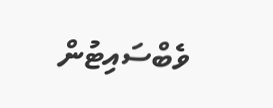ވެބްސައިޓުން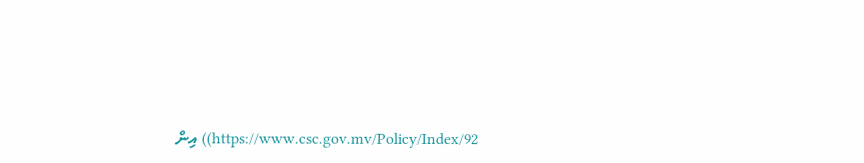https://www.csc.gov.mv/Policy/Index/92)) އިން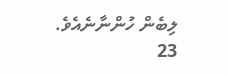ލިބެން ހުންނާނެއެވެ.
23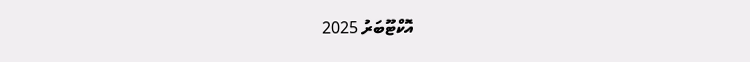އޮކްޓޫބަރު 2025